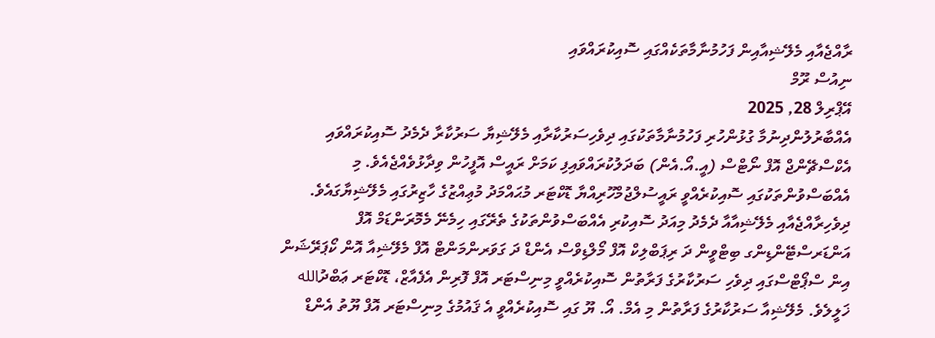ރާއްޖެއާއި މެލޭޝިއާއިން ފަހުމުނާމާތަކެއްގައި ސޮއިކުރައްވައި
ނިއުސް ރޫމް
އޭޕްރިލް 28, 2025
އެއްބާރުލުންދިނުމާ ގުޅުންހުރި ފަހުމުނާމާތަކުގައި ދިވެހިސަރުކާރާއި މެލޭޝިޔާ ސަރުކާރާ ދެމެދު ސޮއިކުރައްވައި އެކްސްޗޭންޖް އޮފް ނޯޓްސް (އީ.އޯ.އެން) ބަދަލުކުރައްވައިފި ކަމަށް ރައީސް އޮފީހުން ވިދާޅުވެއްޖެއެވެ. މި އެއްބަސްވުންތަކުގައި ސޮއިކުރެއްވީ ރައީސުލްޖުމްހޫރިއްޔާ ޑޮކްޓަރ މުޙައްމަދު މުޢިއްޒުގެ ހާޒިރުގައި މެލޭޝިޔާގައެވެ.
ދިވެހިރާއްޖެއާއި މެލޭޝިއާއާ ދެމެދު މިއަދު ސޮއިކުރި އެއްބަސްވުންތަކުގެ ތެރޭގައި ހިމެނޭ މެމޮރަންޑަމް އޮފް އަންޑަރސްޓޭންޑިންގ ބިޓްވީން ދަ ރިޕަބްލިކް އޮފް މޯލްޑިވްސް އެންޑް ދަ ގަވަރންމަންޓް އޮފް މެލޭޝިއާ އޮން ކޯޕަރޭޝަން އިން ސްޕޯޓްސްގައި ދިވެހި ސަރުކާރުގެ ފަރާތުން ސޮއިކުރެއްވީ މިނިސްޓަރ އޮފް ފޮރިން އެފެއާޒް، ޑޮކްޓަރ ޢަބްދުالله ޚަލީލެވެ. މެލޭޝިއާ ސަރުކާރުގެ ފަރާތުން މި އެމް. އޯ. ޔޫ ގައި ސޮއިކުރެއްވީ އެ ޤައުމުގެ މިނިސްޓަރ އޮފް ޔޫތު އެންޑް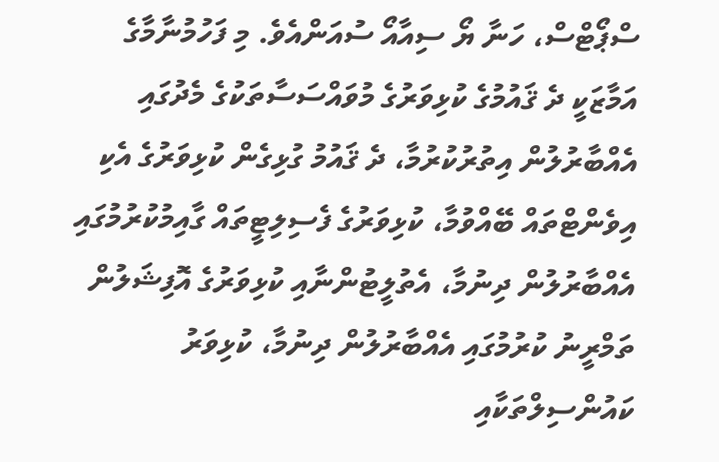ސްޕޯޓްސް، ހަނާ ޔޯ ސިއާއޯ ސުއަންއެވެ. މި ފަހުމުނާމާގެ އަމާޒަކީ ދެ ޤައުމުގެ ކުޅިވަރުގެ މުވައްސަސާތަކުގެ މެދުގައި އެއްބާރުލުން އިތުރުކުރުމާ، ދެ ޤައުމު ގުޅިގެން ކުޅިވަރުގެ އެކި އިވެންޓްތައް ބޭއްވުމާ، ކުޅިވަރުގެ ފެސިލިޓީތައް ގާއިމުކުރުމުގައި އެއްބާރުލުން ދިނުމާ، އެތުލީޓުންނާއި ކުޅިވަރުގެ އޮފިޝަލުން ތަމްރީނު ކުރުމުގައި އެއްބާރުލުން ދިނުމާ، ކުޅިވަރު ކައުންސިލްތަކާއި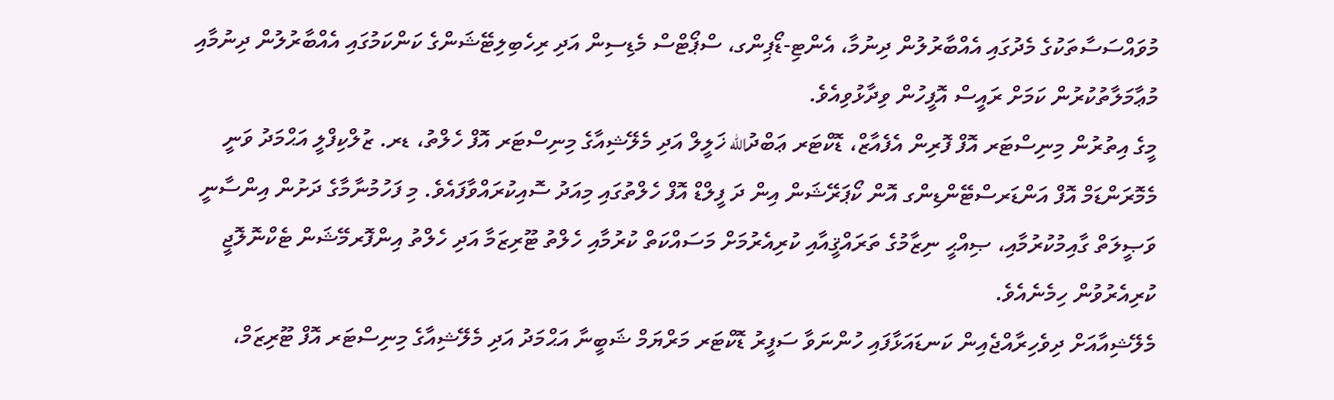މުވައްސަސާތަކުގެ މެދުގައި އެއްބާރުލުން ދިނުމާ، އެންޓި-ޑޯޕިންގ، ސްޕޯޓްސް މެޑިސިން އަދި ރިހެބިލިޓޭޝަންގެ ކަންކަމުގައި އެއްބާރުލުން ދިނުމާއި މުޢާމަލާތުކުރުން ކަމަށް ރައީސް އޮފީހުން ވިދާޅުވިއެވެ.
މީގެ އިތުރުން މިނިސްޓަރ އޮފް ފޮރިން އެފެއާޒް، ޑޮކްޓަރ ޢަބްދުالله ޚަލީލް އަދި މެލޭޝިއާގެ މިނިސްޓަރ އޮފް ހެލްތު، ޑރ. ޒުލްކިފްލީ އަޙްމަދު ވަނީ މެމޮރަންޑަމް އޮފް އަންޑަރސްޓޭންޑިންގ އޮން ކޯޕަރޭޝަން އިން ދަ ފީލްޑް އޮފް ހެލްތުގައި މިއަދު ސޮއިކުރައްވާފައެވެ. މި ފަހުމުނާމާގެ ދަށުން އިންސާނީ ވަޞީލަތް ގާއިމުކުރުމާއި، ޞިއްޙީ ނިޒާމުގެ ތަރައްޤީއާއި ކުރިއެރުމަށް މަސައްކަތް ކުރުމާއި ހެލްތު ޓޫރިޒަމާ އަދި ހެލްތު އިންފޮރމޭޝަން ޓެކްނޮލޮޖީ ކުރިއެރުވުން ހިމެނެއެވެ.
މެލޭޝިއާއަށް ދިވެހިރާއްޖެއިން ކަނޑައަޅާފައި ހުންނަވާ ސަފީރު ޑޮކްޓަރ މަރްޔަމް ޝަބީނާ އަޙްމަދު އަދި މެލޭޝިއާގެ މިނިސްޓަރ އޮފް ޓޫރިޒަމް،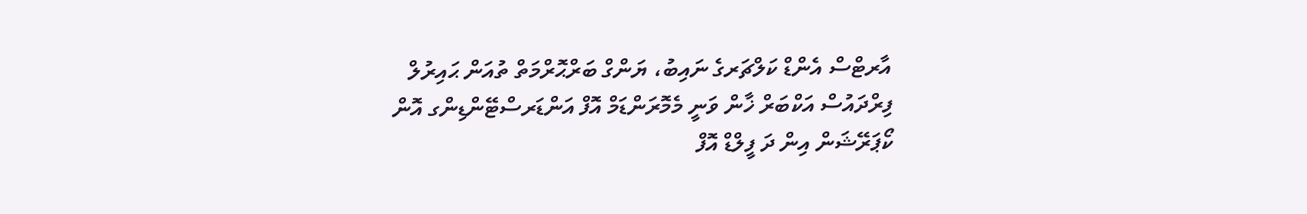އާރޓްސް އެންޑް ކަލްޗަރގެ ނައިބު، ޔަންގް ބަރްޙޮރްމަތް ތުއަން ޙައިރުލް ފިރްދައުސް އަކްބަރް ޚާން ވަނީ މެމޮރަންޑަމް އޮފް އަންޑަރސްޓޭންޑިންގ އޮން ކޯޕަރޭޝަން އިން ދަ ފީލްޑް އޮފް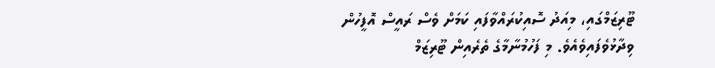ޓޫރިޒަމްގައި، މިއަދު ސޮއިކުރައްވާފައި ކަމަށް ވެސް ރައީސް އޮފީހުން ވިދާޅުވެފައިވެއެވެ. މި ފަހުމުނާމާގެ ތެރެއިން ޓޫރިޒަމް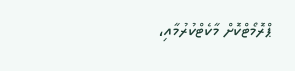ޕްރޮމޯޓްކޮށް މާކެޓްކުރުމާއި،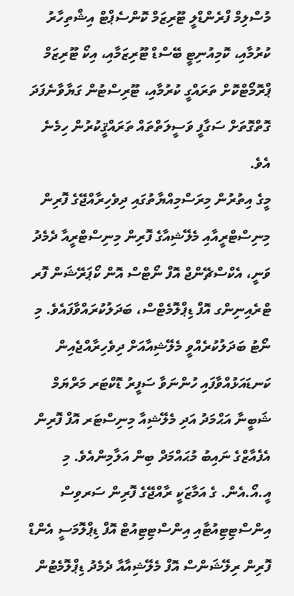މުސްލިމް ފްރެންޑްލީ ޓޫރިޒަމް ކޮންސެޕްޓް އިޝްތިހާރު ކުރުމާއި، ކޮމިއުނިޓީ ބޭސްޑް ޓޫރިޒަމާއި، އިކޯ ޓޫރިޒަމް ޕްރޮމޯޓްކޮށް ތަރައްގީ ކުރުމާއި، ޓޫރިސްޓުން ގަޔާވާނެފަދަ ގޮތްގޮތަށް ސަގާފީ ވަސީލަތްތައް ތަރައްޤީކުރުން ހިމެނެ އެވެ.
މީގެ އިތުރުން މިރަސްމިއްޔާތުގައި ދިވެހިރާއްޖޭގެ ފޮރިން މިނިސްޓްރީއާއި މެލޭޝިއާގެ ފޮރިން މިނިސްޓްރީއާ ދެމެދު ވަނީ، އެކްސްޗޭންޖް އޮފް ނޯޓްސް އޮން ކޯޕަރޭޝަން ފޮރ ޓްރެއިނިންގ އޮފް ޑިޕްލޮމެޓްސް، ބަދަލުކުރައްވާފައެވެ. މި ނޯޓު ބަދަލުކުރެއްވީ މެލޭޝިއާއަށް ދިވެހިރާއްޖެއިން ކަނޑައަޅުއްވާފައި ހުންނަވާ ސަފީރު ޑޮކްޓަރ މަރްޔަމް ޝަބީނާ އަޙްމަދު އަދި މެލޭޝިއާ މިނިސްޓަރ އޮފް ފޮރިން އެފެއާޒްގެ ނައިބު މުޙައްމަދް ބިން އަލާމިންއެވެ. މި އީ.އޯ.އެން. ގެ އަމާޒަކީ ރާއްޖޭގެ ފޮރިން ސަރވިސް އިންސްޓިޓިއުޓާއި އިންސްޓިޓިއުޓް އޮފް ޑިޕްލޮމަސީ އެންޑް ފޮރިން ރިލޭޝަންސް އޮފް މެލޭޝިއާއާ ދެމެދު ޑިޕްލޮމެޓުން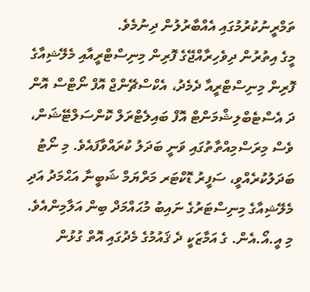ތަމްރީނުކުރުމުގައި އެއްބާރުލުން ދިނުމެވެ.
މީގެ އިތުރުން ދިވެހިރާއްޖޭގެ ފޮރިން މިނިސްޓްރީއާއި މެލޭޝިއާގެ ފޮރިން މިނިސްޓްރީއާ ދެމެދު، އެކްސްޗޭންޖް އޮފް ނޯޓްސް އޮން ދަ އެސްޓެބްލިޝްމަންޓް އޮފް ބައިލެޓްރަލް ކޮންސަލްޓޭޝަން، ވެސް މިރަސްމިއްތާތުގައި ވަނީ ބަދަލު ކުރައްވާފައެވެ. މި ނޯޓު ބަދަލުކުރެއްވީ، ސަފީރު ޑޮކްޓަރ މަރްޔަމް ޝަބީނާ އަޙްމަދު އަދި މެލޭޝިއާގެ މިނިސްޓަރުގެ ނައިބު މުޙައްމަދް ބިން އަލާމިންއެވެ. މި އީ.އޯ.އެން. ގެ އަމާޒަކީ ދެ ޤައުމުގެ މެދުގައި އޮތް ގުޅުން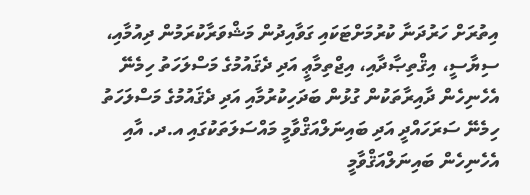އިތުރަށް ހަރުދަނާ ކުރުމަށްޓަކައި ގަވާއިދުން މަޝްވަރާކުރަމުން ދިއުމާއި، ސިޔާސީ، އިޤްތިޞާދާއި، އިޖްތިމާޢީ އަދި ދެޤައުމުގެ މަސްލަހަތު ހިމެނޭ އެހެނިހެން ދާއިރާތަކުން ގުޅުން ބަދަހިކުރުމާއި އަދި ދެޤައުމުގެ މަސްލަހަތު ހިމެނޭ ސަރަހައްދީ އަދި ބައިނަލްއަޤްވާމީ މައްސަލަތަކުގައި އ.ދ. އާއި އެހެނިހެން ބައިނަލްއަޤްވާމީ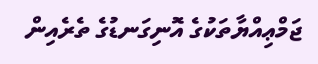ޖަމްޢިއްޔާތަކުގެ އޮނިގަނޑުގެ ތެރެއިން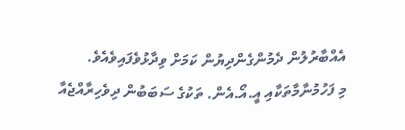އެއްބާރުލުން ދެމުންގެންދިޔުން ކަމަށް ވިދާޅުވެފައިވެއެވެ.
މި ފަހުމުނާމާތަކާއި އީ.އޯ.އެން. ތަކުގެ ސަބަބުން ދިވެހިރާއްޖެއާ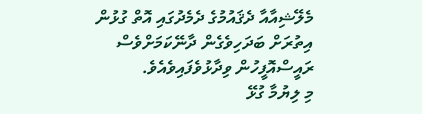މެލޭޝިއާއާ ދެޤައުމުގެ ދެމެދުގައި އޮތް ގުޅުން އިތުރަށް ބަދަހިވެގެން ދާނޭކަމަށްވެސް ރައީސްއޮފީހުން ވިދާޅުވެފައިވެއެވެ.
މި ލިޔުމާ ގުޅޭ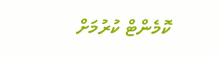ކޮމެންޓް ކުރުމަށް